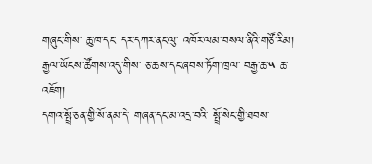གཞུང་གིས་ ཆུ་ཁ་དང་ དར་དཀར་ནང་ལུ་ འཁོར་ལམ་བསལ་ནིའི་གཙོ་རིམ།
རྒྱལ་ཡོངས་ཚོགས་འདུ་གིས་ ཅ་ཆས་དང་ཞབས་ཏོག་ཁྲལ་ བརྒྱ་ཆ་༥ ཆ་འཇོག།
དགའ་སྤྲོ་ཅན་གྱི་སོ་ནམ་དེ་ གཞན་དང་མ་འདྲ་བའི་ སྤྲོ་སེང་གྱི་ཐབས་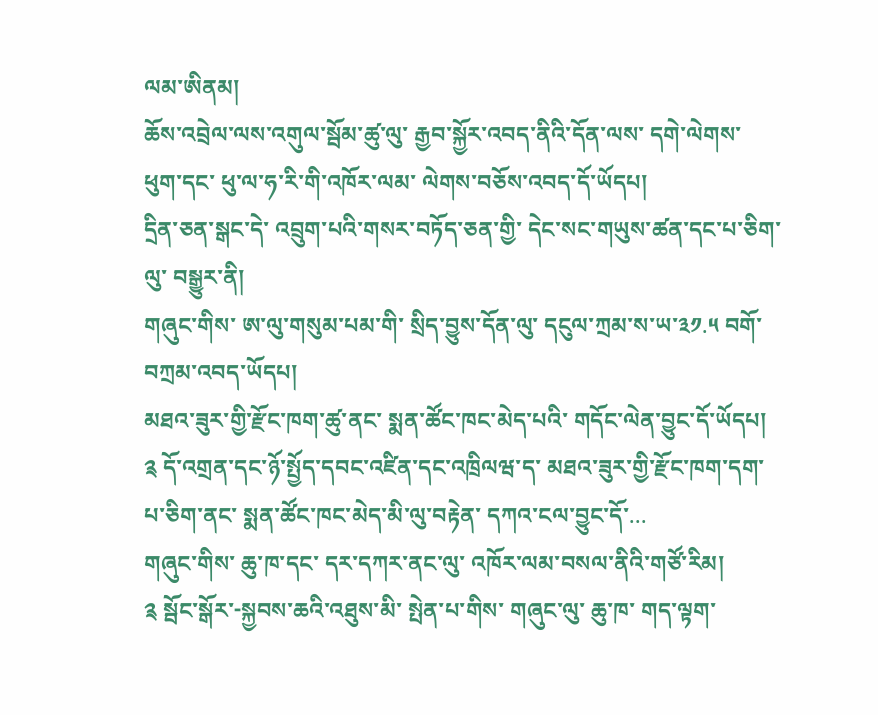ལམ་ཨིནམ།
ཆོས་འབྲེལ་ལས་འགུལ་སྦོམ་ཚུ་ལུ་ རྒྱབ་སྐྱོར་འབད་ནིའི་དོན་ལས་ དགེ་ལེགས་ཕུག་དང་ ཕུ་ལ་ཧ་རི་གི་འཁོར་ལམ་ ལེགས་བཅོས་འབད་དོ་ཡོདཔ།
དྲིན་ཅན་སྒང་དེ་ འབྲུག་པའི་གསར་བཏོད་ཅན་གྱི་ དེང་སང་གཡུས་ཚན་དང་པ་ཅིག་ལུ་ བསྒྱུར་ནི།
གཞུང་གིས་ ཨ་ལུ་གསུམ་པམ་གི་ སྲིད་བྱུས་དོན་ལུ་ དངུལ་ཀྲམ་ས་ཡ་༣༡.༥ བགོ་བཀྲམ་འབད་ཡོདཔ།
མཐའ་ཟུར་གྱི་རྫོང་ཁག་ཚུ་ནང་ སྨན་ཚོང་ཁང་མེད་པའི་ གདོང་ལེན་བྱུང་དོ་ཡོདཔ།
༉ དོ་འགྲན་དང་ཉོ་སྤྱོད་དབང་འཛིན་དང་འཁྲིལཝ་ད་ མཐའ་ཟུར་གྱི་རྫོང་ཁག་དག་པ་ཅིག་ནང་ སྨན་ཚོང་ཁང་མེད་མི་ལུ་བརྟེན་ དཀའ་ངལ་བྱུང་དོ་...
གཞུང་གིས་ ཆུ་ཁ་དང་ དར་དཀར་ནང་ལུ་ འཁོར་ལམ་བསལ་ནིའི་གཙོ་རིམ།
༉ སྦོང་སྒོར་-སྐྱབས་ཆའི་འཐུས་མི་ སྤེན་པ་གིས་ གཞུང་ལུ་ ཆུ་ཁ་ གད་ལྟག་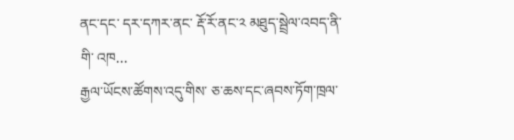ནང་དང་ དར་དཀར་ནང་ རྡོ་རོ་ནང་༢ མཐུད་སྦྲེལ་འབད་ནི་གི་ འཁ...
རྒྱལ་ཡོངས་ཚོགས་འདུ་གིས་ ཅ་ཆས་དང་ཞབས་ཏོག་ཁྲལ་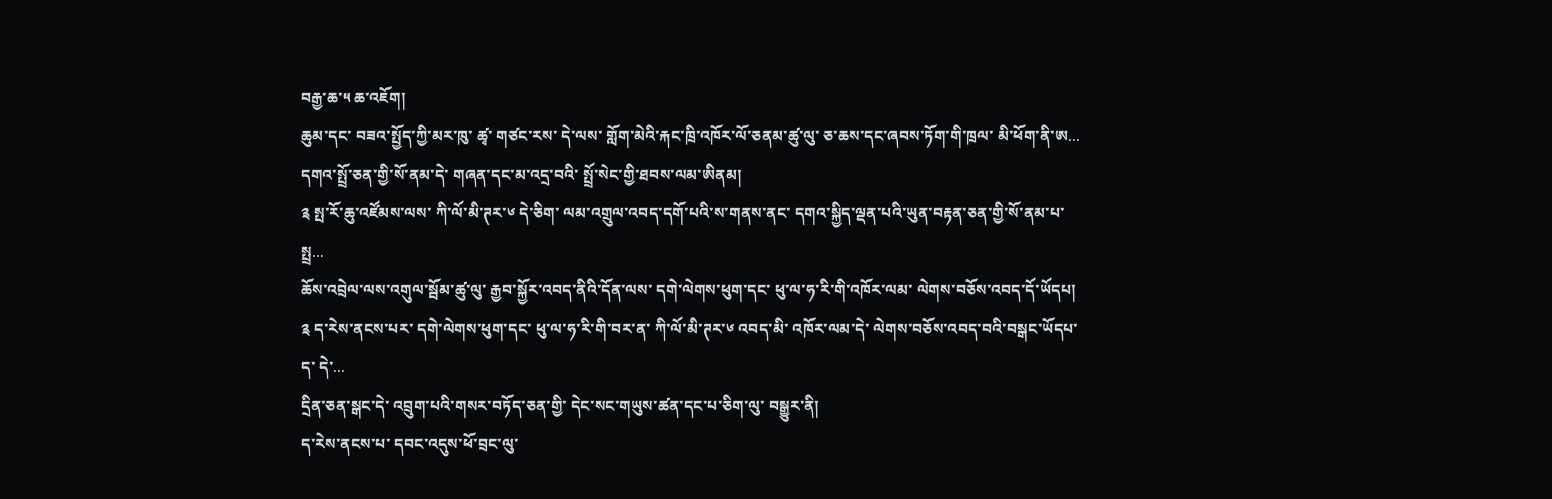བརྒྱ་ཆ་༥ ཆ་འཇོག།
ཆུམ་དང་ བཟའ་སྤྱོད་ཀྱི་མར་ཁུ་ ཚྭ་ གཙང་རས་ དེ་ལས་ གློག་མེའི་རྐང་ཁྲི་འཁོར་ལོ་ཅནམ་ཚུ་ལུ་ ཅ་ཆས་དང་ཞབས་ཏོག་གི་ཁྲལ་ མི་ཕོག་ནི་ཨ...
དགའ་སྤྲོ་ཅན་གྱི་སོ་ནམ་དེ་ གཞན་དང་མ་འདྲ་བའི་ སྤྲོ་སེང་གྱི་ཐབས་ལམ་ཨིནམ།
༉ སྤ་རོ་ཆུ་འཛོམས་ལས་ ཀི་ལོ་མི་ཊར་༦ དེ་ཅིག་ ལམ་འགྲུལ་འབད་དགོ་པའི་ས་གནས་ནང་ དགའ་སྐྱིད་ལྡན་པའི་ཡུན་བརྟན་ཅན་གྱི་སོ་ནམ་པ་ སྤྲ...
ཆོས་འབྲེལ་ལས་འགུལ་སྦོམ་ཚུ་ལུ་ རྒྱབ་སྐྱོར་འབད་ནིའི་དོན་ལས་ དགེ་ལེགས་ཕུག་དང་ ཕུ་ལ་ཧ་རི་གི་འཁོར་ལམ་ ལེགས་བཅོས་འབད་དོ་ཡོདཔ།
༉ ད་རེས་ནངས་པར་ དགེ་ལེགས་ཕུག་དང་ ཕུ་ལ་ཧ་རི་གི་བར་ན་ ཀི་ལོ་མི་ཊར་༦ འབད་མི་ འཁོར་ལམ་དེ་ ལེགས་བཅོས་འབད་བའི་བསྒང་ཡོདཔ་ད་ དེ་...
དྲིན་ཅན་སྒང་དེ་ འབྲུག་པའི་གསར་བཏོད་ཅན་གྱི་ དེང་སང་གཡུས་ཚན་དང་པ་ཅིག་ལུ་ བསྒྱུར་ནི།
ད་རེས་ནངས་པ་ དབང་འདུས་ཕོ་བྲང་ལུ་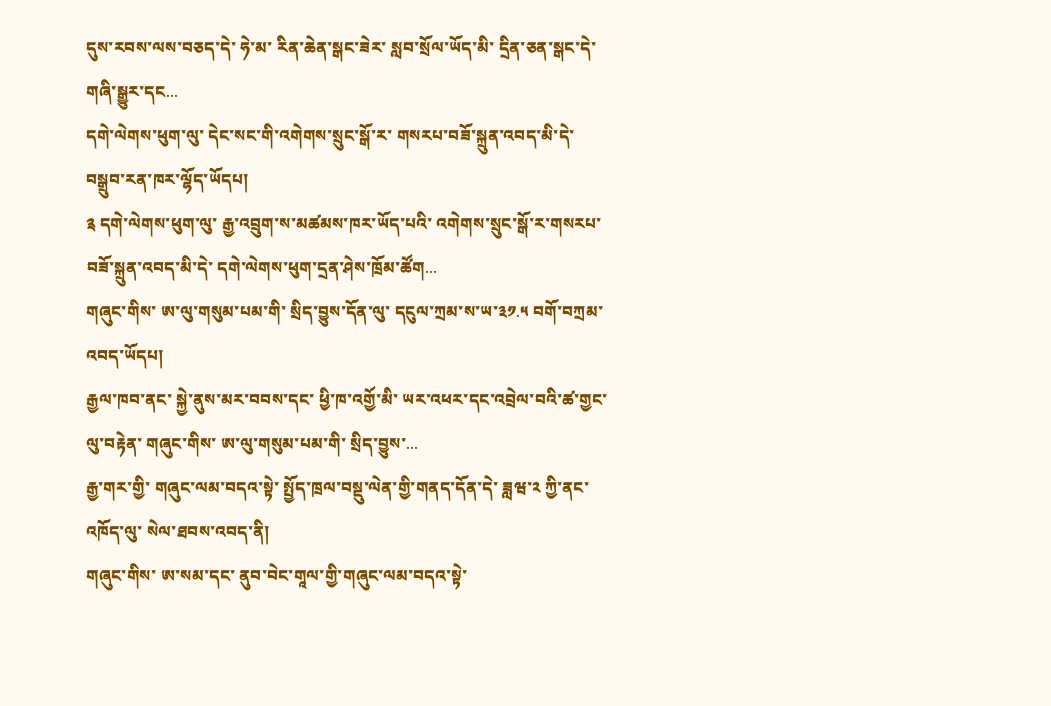དུས་རབས་ལས་བཅད་དེ་ ཧེ་མ་ རིན་ཆེན་སྒང་ཟེར་ སླབ་སྲོལ་ཡོད་མི་ དྲིན་ཅན་སྒང་དེ་ གཞི་སྒྱུར་དང...
དགེ་ལེགས་ཕུག་ལུ་ དེང་སང་གི་འགེགས་སྲུང་སྒོ་ར་ གསརཔ་བཟོ་སྐྲུན་འབད་མི་དེ་ བསྒྲུབ་རན་ཁར་ལྷོད་ཡོདཔ།
༉ དགེ་ལེགས་ཕུག་ལུ་ རྒྱ་འབྲུག་ས་མཚམས་ཁར་ཡོད་པའི་ འགེགས་སྲུང་སྒོ་ར་གསརཔ་བཟོ་སྐྲུན་འབད་མི་དེ་ དགེ་ལེགས་ཕུག་དྲན་ཤེས་ཁྲོམ་ཚོག...
གཞུང་གིས་ ཨ་ལུ་གསུམ་པམ་གི་ སྲིད་བྱུས་དོན་ལུ་ དངུལ་ཀྲམ་ས་ཡ་༣༡.༥ བགོ་བཀྲམ་འབད་ཡོདཔ།
རྒྱལ་ཁབ་ནང་ སྐྱེ་ནུས་མར་བབས་དང་ ཕྱི་ཁ་འགྱོ་མི་ ཡར་འཕར་དང་འབྲེལ་བའི་ཚ་གྱང་ལུ་བརྟེན་ གཞུང་གིས་ ཨ་ལུ་གསུམ་པམ་གི་ སྲིད་བྱུས་...
རྒྱ་གར་གྱི་ གཞུང་ལམ་བདའ་སྟེ་ སྤྱོད་ཁྲལ་བསྡུ་ལེན་གྱི་གནད་དོན་དེ་ ཟླཝ་༢ ཀྱི་ནང་འཁོད་ལུ་ སེལ་ཐབས་འབད་ནི།
གཞུང་གིས་ ཨ་སམ་དང་ ནུབ་བེང་གཱལ་གྱི་གཞུང་ལམ་བདའ་སྟེ་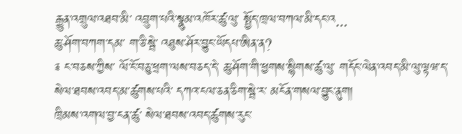རྒྱུན་འགྲུལ་འཐབ་མི་ འབྲུག་པའི་སྣུམ་འཁོར་ཚུ་ལུ་ སྤྱོད་ཁྲལ་བཀལ་མི་དང་འ...
ཆུ་ཤོག་བཀག་དམ་ ག་ཅི་སྦེ་ འཐུས་ཤོར་བྱུང་ཡོདཔ་ཨིན་ན?
༉ ང་བཅས་ཀྱིས་ ལོ་ངོ་བཅུ་ཕྲག་ལས་བཅད་དེ་ ཆུ་ཤོག་གི་ཕྱགས་སྙིགས་ཚུ་ལུ་ གདོང་ལེན་འབད་མི་ལུ་ལྟཝ་ད་ སེལ་ཐབས་འབད་མ་ཚུགས་པའི་ དཀའ་ངལ་ཅན་ཅིག་སྦེ་ར་ མངོན་གསལ་བྱུང་ནུག།
ཁྲིམས་འགལ་བྱ་ངན་ཚུ་ སེལ་ཐབས་འབད་ཚུགས་རུང་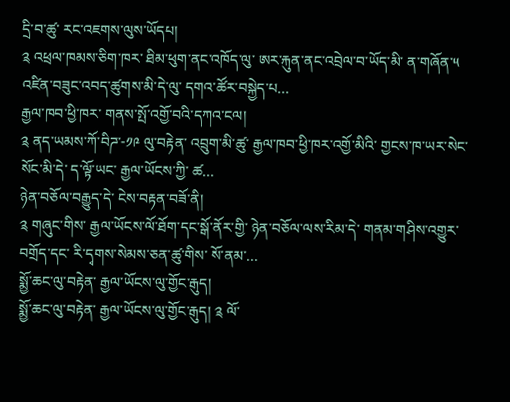དྲི་བ་ཚུ་ རང་འཇགས་ལུས་ཡོདཔ།
༉ འཕྲལ་ཁམས་ཅིག་ཁར་ ཐིམ་ཕུག་ནང་འཁོད་ལུ་ ཨར་རྐུན་ནང་འབྲེལ་བ་ཡོད་མི་ ན་གཞོན་༥ འཛིན་བཟུང་འབད་ཚུགས་མི་དེ་ལུ་ དགའ་ཚོར་བསྐྱེད་པ...
རྒྱལ་ཁབ་ཕྱི་ཁར་ གནས་སྤོ་འགྱོ་བའི་དཀའ་ངལ།
༉ ནད་ཡམས་ཀོ་བིཌ་-༡༩ ལུ་བརྟེན་ འབྲུག་མི་ཚུ་ རྒྱལ་ཁབ་ཕྱི་ཁར་འགྱོ་མིའི་ གྱངས་ཁ་ཡར་སེང་སོང་མི་དེ་ ད་ལྟོ་ཡང་ རྒྱལ་ཡོངས་ཀྱི་ ཚ...
ཉེན་བཅོལ་བརྒྱུད་དེ་ ངེས་བརྟན་བཟོ་ནི།
༉ གཞུང་གིས་ རྒྱལ་ཡོངས་ལོ་ཐོག་དང་སྒོ་ནོར་གྱི་ ཉེན་བཅོལ་ལས་རིམ་དེ་ གནམ་གཤིས་འགྱུར་བགྲོད་དང་ རི་དྭགས་སེམས་ཅན་ཚུ་གིས་ སོ་ནམ་...
སྨྱོ་ཆང་ལུ་བརྟེན་ རྒྱལ་ཡོངས་ལུ་གྱོང་རྒུད།
སྨྱོ་ཆང་ལུ་བརྟེན་ རྒྱལ་ཡོངས་ལུ་གྱོང་རྒུད། ༉ ལོ་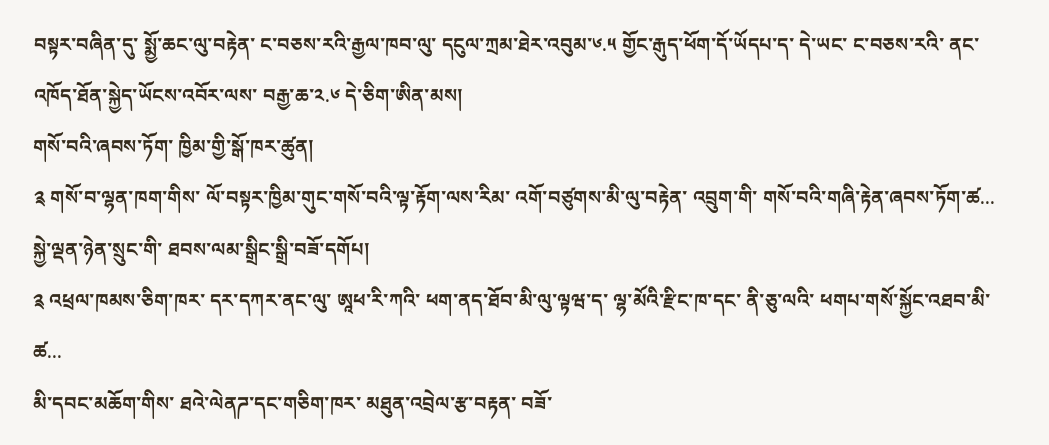བསྟར་བཞིན་དུ་ སྨྱོ་ཆང་ལུ་བརྟེན་ ང་བཅས་རའི་རྒྱལ་ཁབ་ལུ་ དངུལ་ཀྲམ་ཐེར་འབུམ་༦.༥ གྱོང་རྒུད་ཕོག་དོ་ཡོདཔ་ད་ དེ་ཡང་ ང་བཅས་རའི་ ནང་འཁོད་ཐོན་སྐྱེད་ཡོངས་འབོར་ལས་ བརྒྱ་ཆ་༢.༦ དེ་ཅིག་ཨིན་མས།
གསོ་བའི་ཞབས་ཏོག་ ཁྱིམ་གྱི་སྒོ་ཁར་ཚུན།
༉ གསོ་བ་ལྷན་ཁག་གིས་ ལོ་བསྟར་ཁྱིམ་གུང་གསོ་བའི་ལྟ་རྟོག་ལས་རིམ་ འགོ་བཙུགས་མི་ལུ་བརྟེན་ འབྲུག་གི་ གསོ་བའི་གཞི་རྟེན་ཞབས་ཏོག་ཚ...
སྐྱེ་ལྡན་ཉེན་སྲུང་གི་ ཐབས་ལམ་སྒྲིང་སྒྲི་བཟོ་དགོཔ།
༉ འཕྲལ་ཁམས་ཅིག་ཁར་ དར་དཀར་ནང་ལུ་ ཨཱཕ་རི་ཀའི་ ཕག་ནད་ཐོབ་མི་ལུ་ལྟཝ་ད་ ལྷ་མོའི་རྫིང་ཁ་དང་ ནི་ཅུ་ལའི་ ཕགཔ་གསོ་སྐྱོང་འཐབ་མི་ཚ...
མི་དབང་མཆོག་གིས་ ཐའེ་ལེནཌ་དང་གཅིག་ཁར་ མཐུན་འབྲེལ་རྩ་བརྟན་ བཟོ་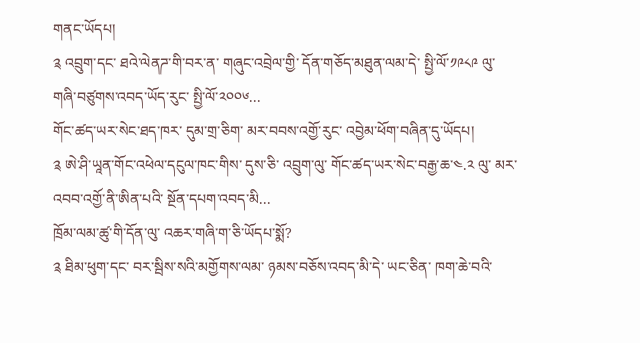གནང་ཡོདཔ།
༉ འབྲུག་དང་ ཐའེ་ལེནཌ་གི་བར་ན་ གཞུང་འབྲེལ་གྱི་ དོན་གཅོད་མཐུན་ལམ་དེ་ སྤྱི་ལོ་༡༩༨༩ ལུ་ གཞི་བཙུགས་འབད་ཡོད་རུང་ སྤྱི་ལོ་༢༠༠༦...
གོང་ཚད་ཡར་སེང་ཐད་ཁར་ དུམ་གྲ་ཅིག་ མར་བབས་འགྱོ་རུང་ འབྱེམ་ཕོག་བཞིན་དུ་ཡོདཔ།
༉ ཨེ་ཤི་ཡཱན་གོང་འཕེལ་དངུལ་ཁང་གིས་ དུས་ཅི་ འབྲུག་ལུ་ གོང་ཚད་ཡར་སེང་བརྒྱ་ཆ་༤.༢ ལུ་ མར་འབབ་འགྱོ་ནི་ཨིན་པའི་ སྔོན་དཔག་འབད་མི...
ཁྲོམ་ལམ་ཚུ་གི་དོན་ལུ་ འཆར་གཞི་ག་ཅི་ཡོདཔ་སྨོ?
༉ ཐིམ་ཕུག་དང་ བར་སྦིས་སའི་མགྱོགས་ལམ་ ཉམས་བཅོས་འབད་མི་དེ་ ཡང་ཅིན་ ཁག་ཆེ་བའི་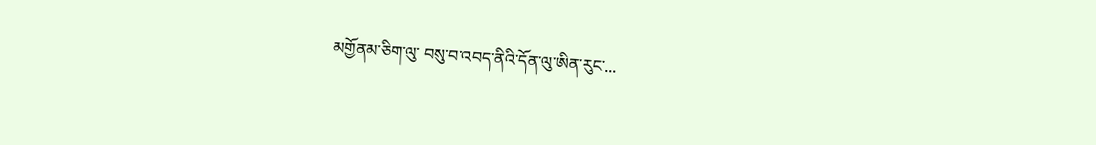མགྱོནམ་ཅིག་ལུ་ བསུ་བ་འབད་ནིའི་དོན་ལུ་ཨིན་རུང་...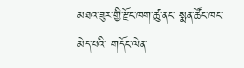མཐའ་ཟུར་གྱི་རྫོང་ཁག་ཚུ་ནང་ སྨན་ཚོང་ཁང་མེད་པའི་ གདོང་ལེན་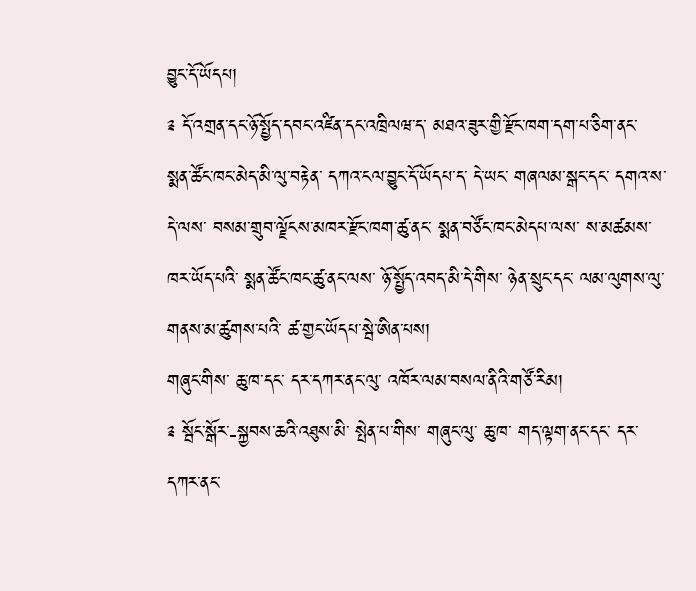བྱུང་དོ་ཡོདཔ།
༉ དོ་འགྲན་དང་ཉོ་སྤྱོད་དབང་འཛིན་དང་འཁྲིལཝ་ད་ མཐའ་ཟུར་གྱི་རྫོང་ཁག་དག་པ་ཅིག་ནང་ སྨན་ཚོང་ཁང་མེད་མི་ལུ་བརྟེན་ དཀའ་ངལ་བྱུང་དོ་ཡོདཔ་ད་ དེ་ཡང་ གཞལམ་སྒང་དང་ དགའ་ས་ དེ་ལས་ བསམ་གྲུབ་ལྗོངས་མཁར་རྫོང་ཁག་ཚུ་ནང་ སྨན་བཙོང་ཁང་མེདཔ་ལས་ ས་མཚམས་ཁར་ཡོད་པའི་ སྨན་ཚོང་ཁང་ཚུ་ནང་ལས་ ཉོ་སྤྱོད་འབད་མི་དེ་གིས་ ཉེན་སྲུང་དང་ ལམ་ལུགས་ལུ་གནས་མ་ཚུགས་པའི་ ཚ་གྱང་ཡོདཔ་སྦེ་ཨིན་པས།
གཞུང་གིས་ ཆུ་ཁ་དང་ དར་དཀར་ནང་ལུ་ འཁོར་ལམ་བསལ་ནིའི་གཙོ་རིམ།
༉ སྦོང་སྒོར་-སྐྱབས་ཆའི་འཐུས་མི་ སྤེན་པ་གིས་ གཞུང་ལུ་ ཆུ་ཁ་ གད་ལྟག་ནང་དང་ དར་དཀར་ནང་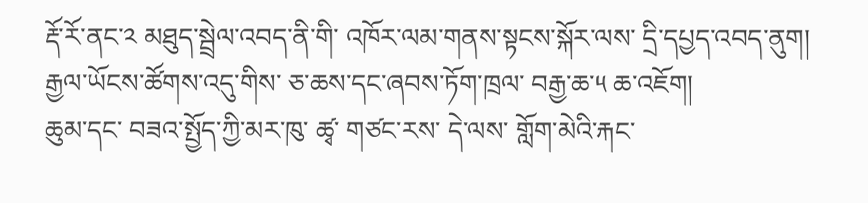རྡོ་རོ་ནང་༢ མཐུད་སྦྲེལ་འབད་ནི་གི་ འཁོར་ལམ་གནས་སྟངས་སྐོར་ལས་ དྲི་དཔྱད་འབད་ནུག།
རྒྱལ་ཡོངས་ཚོགས་འདུ་གིས་ ཅ་ཆས་དང་ཞབས་ཏོག་ཁྲལ་ བརྒྱ་ཆ་༥ ཆ་འཇོག།
ཆུམ་དང་ བཟའ་སྤྱོད་ཀྱི་མར་ཁུ་ ཚྭ་ གཙང་རས་ དེ་ལས་ གློག་མེའི་རྐང་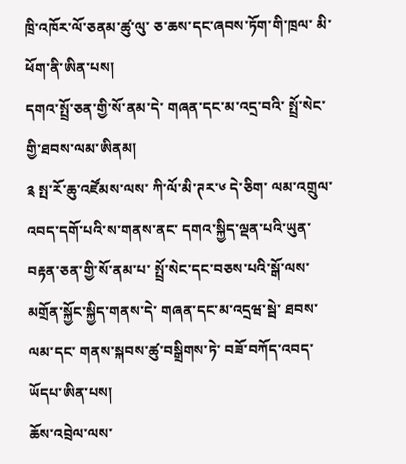ཁྲི་འཁོར་ལོ་ཅནམ་ཚུ་ལུ་ ཅ་ཆས་དང་ཞབས་ཏོག་གི་ཁྲལ་ མི་ཕོག་ནི་ཨིན་པས།
དགའ་སྤྲོ་ཅན་གྱི་སོ་ནམ་དེ་ གཞན་དང་མ་འདྲ་བའི་ སྤྲོ་སེང་གྱི་ཐབས་ལམ་ཨིནམ།
༉ སྤ་རོ་ཆུ་འཛོམས་ལས་ ཀི་ལོ་མི་ཊར་༦ དེ་ཅིག་ ལམ་འགྲུལ་འབད་དགོ་པའི་ས་གནས་ནང་ དགའ་སྐྱིད་ལྡན་པའི་ཡུན་བརྟན་ཅན་གྱི་སོ་ནམ་པ་ སྤྲོ་སེང་དང་བཅས་པའི་སྒོ་ལས་ མགྲོན་སྐྱོང་སྐྱིད་གནས་དེ་ གཞན་དང་མ་འདྲཝ་སྦེ་ ཐབས་ལམ་དང་ གནས་སྐབས་ཚུ་བསྒྲིགས་ཏེ་ བཟོ་བཀོད་འབད་ཡོདཔ་ཨིན་པས།
ཆོས་འབྲེལ་ལས་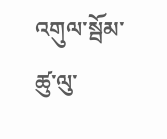འགུལ་སྦོམ་ཚུ་ལུ་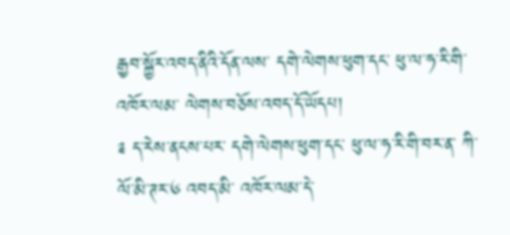རྒྱབ་སྐྱོར་འབད་ནིའི་དོན་ལས་ དགེ་ལེགས་ཕུག་དང་ ཕུ་ལ་ཧ་རི་གི་འཁོར་ལམ་ ལེགས་བཅོས་འབད་དོ་ཡོདཔ།
༉ ད་རེས་ནངས་པར་ དགེ་ལེགས་ཕུག་དང་ ཕུ་ལ་ཧ་རི་གི་བར་ན་ ཀི་ལོ་མི་ཊར་༦ འབད་མི་ འཁོར་ལམ་དེ་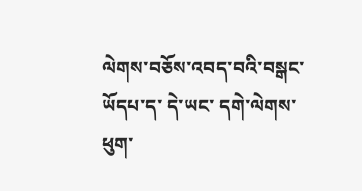ལེགས་བཅོས་འབད་བའི་བསྒང་ཡོདཔ་ད་ དེ་ཡང་ དགེ་ལེགས་ཕུག་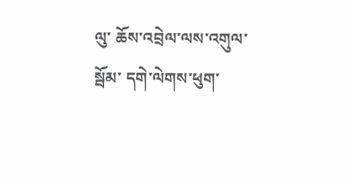ལུ་ ཆོས་འབྲེལ་ལས་འགུལ་སྦོམ་ དགེ་ལེགས་ཕུག་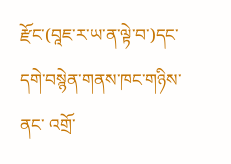རྫོང་(བཱཇ་ར་ཡ་ན་ལྟེ་བ་)དང་ དགེ་བསྙེན་གནས་ཁང་གཉིས་ནང་ འགྲོ་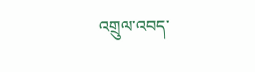འགྲུལ་འབད་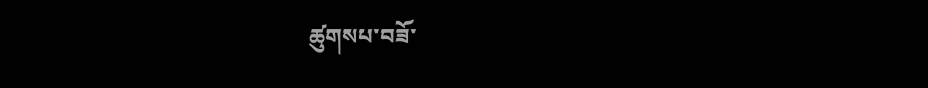ཚུགསཔ་བཟོ་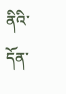ནིའི་དོན་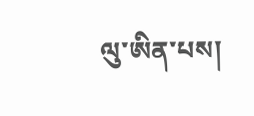ལུ་ཨིན་པས།